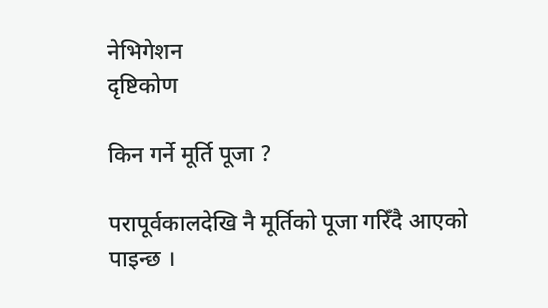नेभिगेशन
दृष्टिकोण

किन गर्ने मूर्ति पूजा ?

परापूर्वकालदेखि नै मूर्तिको पूजा गरिँदै आएको पाइन्छ ।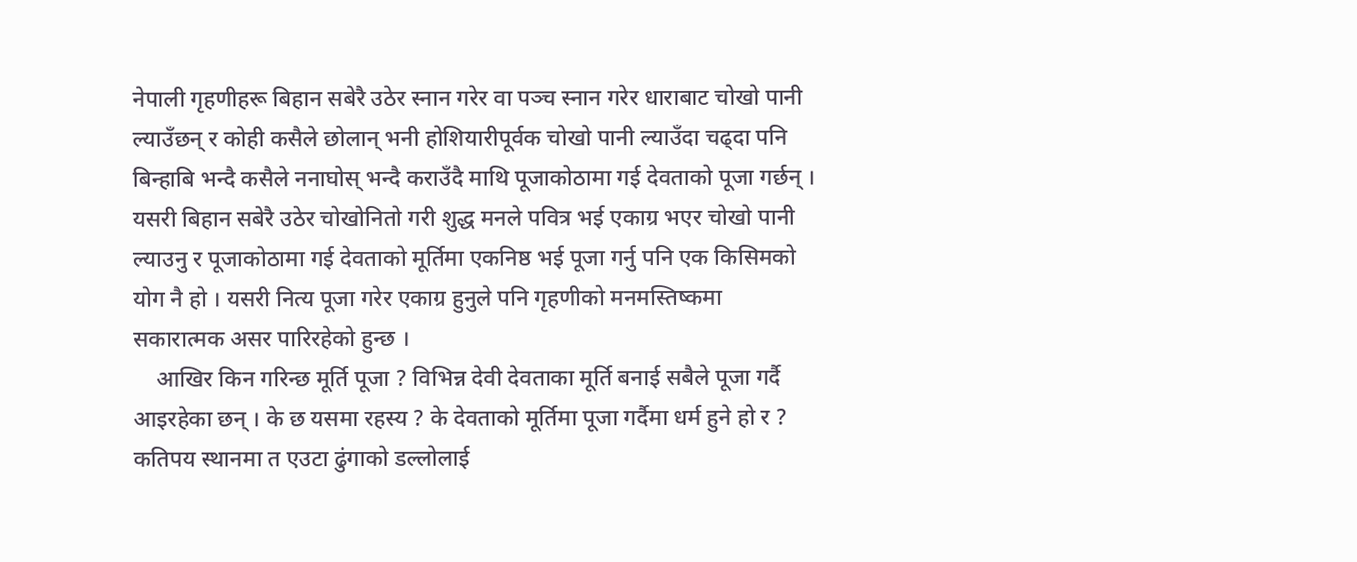नेपाली गृहणीहरू बिहान सबेरै उठेर स्नान गरेर वा पञ्च स्नान गरेर धाराबाट चोखो पानी ल्याउँछन् र कोही कसैले छोलान् भनी होशियारीपूर्वक चोखो पानी ल्याउँदा चढ्दा पनि बिन्हाबि भन्दै कसैले ननाघोस् भन्दै कराउँदै माथि पूजाकोठामा गई देवताको पूजा गर्छन् । यसरी बिहान सबेरै उठेर चोखोनितो गरी शुद्ध मनले पवित्र भई एकाग्र भएर चोखो पानी ल्याउनु र पूजाकोठामा गई देवताको मूर्तिमा एकनिष्ठ भई पूजा गर्नु पनि एक किसिमको योग नै हो । यसरी नित्य पूजा गरेर एकाग्र हुनुले पनि गृहणीको मनमस्तिष्कमा सकारात्मक असर पारिरहेको हुन्छ ।
    आखिर किन गरिन्छ मूर्ति पूजा ? विभिन्न देवी देवताका मूर्ति बनाई सबैले पूजा गर्दै आइरहेका छन् । के छ यसमा रहस्य ? के देवताको मूर्तिमा पूजा गर्दैमा धर्म हुने हो र ? कतिपय स्थानमा त एउटा ढुंगाको डल्लोलाई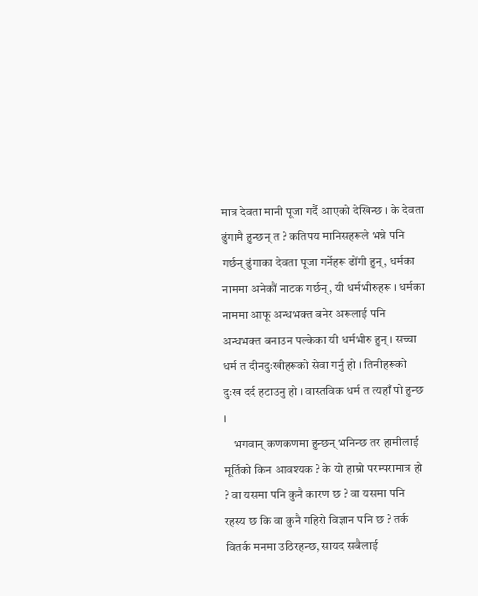मात्र देवता मानी पूजा गर्दै आएको देखिन्छ । के देवता ढुंगामै हुन्छन् त ? कतिपय मानिसहरूले भन्ने पनि गर्छन् ढुंगाका देवता पूजा गर्नेहरू ढोंगी हुन्, धर्मका नाममा अनेकौं नाटक गर्छन्, यी धर्मभीरुहरू । धर्मका नाममा आफू अन्धभक्त बनेर अरूलाई पनि अन्धभक्त बनाउन पल्केका यी धर्मभीरु हुन् । सच्चा धर्म त दीनदुःखीहरूको सेवा गर्नु हो । तिनीहरूको दुःख दर्द हटाउनु हो । वास्तविक धर्म त त्यहाँ पो हुन्छ ।
    भगवान् कणकणमा हुन्छन् भनिन्छ तर हामीलाई मूर्तिको किन आवश्यक ? के यो हाम्रो परम्परामात्र हो ? वा यसमा पनि कुनै कारण छ ? वा यसमा पनि रहस्य छ कि वा कुनै गहिरो विज्ञान पनि छ ? तर्क वितर्क मनमा उठिरहन्छ, सायद सबैलाई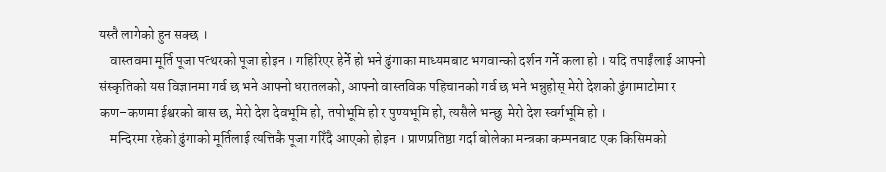यस्तै लागेको हुन सक्छ ।
    वास्तवमा मूर्ति पूजा पत्थरको पूजा होइन । गहिरिएर हेर्ने हो भने ढुंगाका माध्यमबाट भगवान्को दर्शन गर्ने कला हो । यदि तपाईंलाई आफ्नो संस्कृतिको यस विज्ञानमा गर्व छ भने आफ्नो धरातलको, आफ्नो वास्तविक पहिचानको गर्व छ भने भन्नुहोस् मेरो देशको ढुंगामाटोमा र कण–कणमा ईश्वरको बास छ, मेरो देश देवभूमि हो, तपोभूमि हो र पुण्यभूमि हो, त्यसैले भन्छु  मेरो देश स्वर्गभूमि हो ।
    मन्दिरमा रहेको ढुंगाको मूर्तिलाई त्यत्तिकै पूजा गरिँदै आएको होइन । प्राणप्रतिष्ठा गर्दा बोलेका मन्त्रका कम्पनबाट एक किसिमको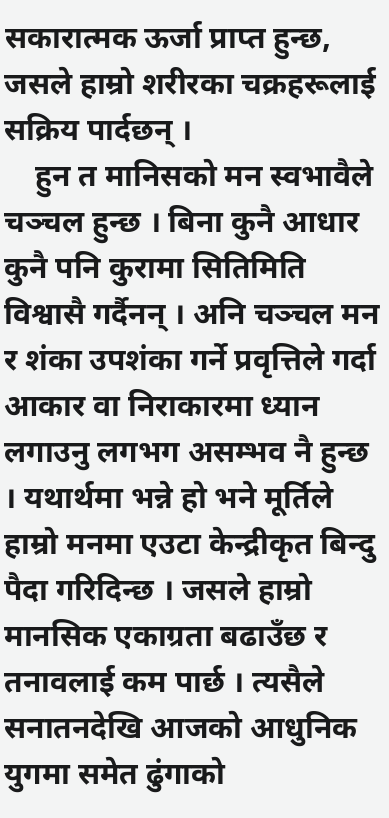सकारात्मक ऊर्जा प्राप्त हुन्छ, जसले हाम्रो शरीरका चक्रहरूलाई सक्रिय पार्दछन् ।
    हुन त मानिसको मन स्वभावैले चञ्चल हुन्छ । बिना कुनै आधार कुनै पनि कुरामा सितिमिति विश्वासै गर्दैनन् । अनि चञ्चल मन र शंका उपशंका गर्ने प्रवृत्तिले गर्दा आकार वा निराकारमा ध्यान लगाउनु लगभग असम्भव नै हुन्छ । यथार्थमा भन्ने हो भने मूर्तिले हाम्रो मनमा एउटा केन्द्रीकृत बिन्दु पैदा गरिदिन्छ । जसले हाम्रो मानसिक एकाग्रता बढाउँछ र तनावलाई कम पार्छ । त्यसैले सनातनदेखि आजको आधुनिक युगमा समेत ढुंगाको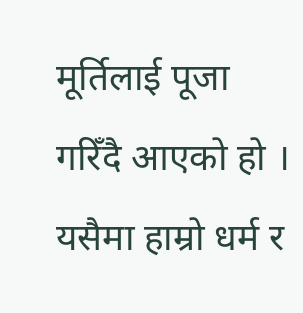मूर्तिलाई पूजा गरिँदै आएको हो । यसैमा हाम्रो धर्म र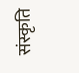संस्कृति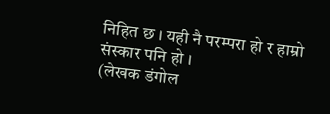निहित छ । यही नै परम्परा हो र हाम्रो संस्कार पनि हो ।
(लेखक डंगोल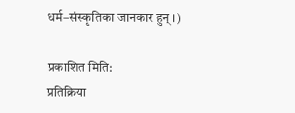धर्म–संस्कृतिका जानकार हुन् ।)

प्रकाशित मिति:
प्रतिक्रिया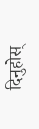दिनुहोस्